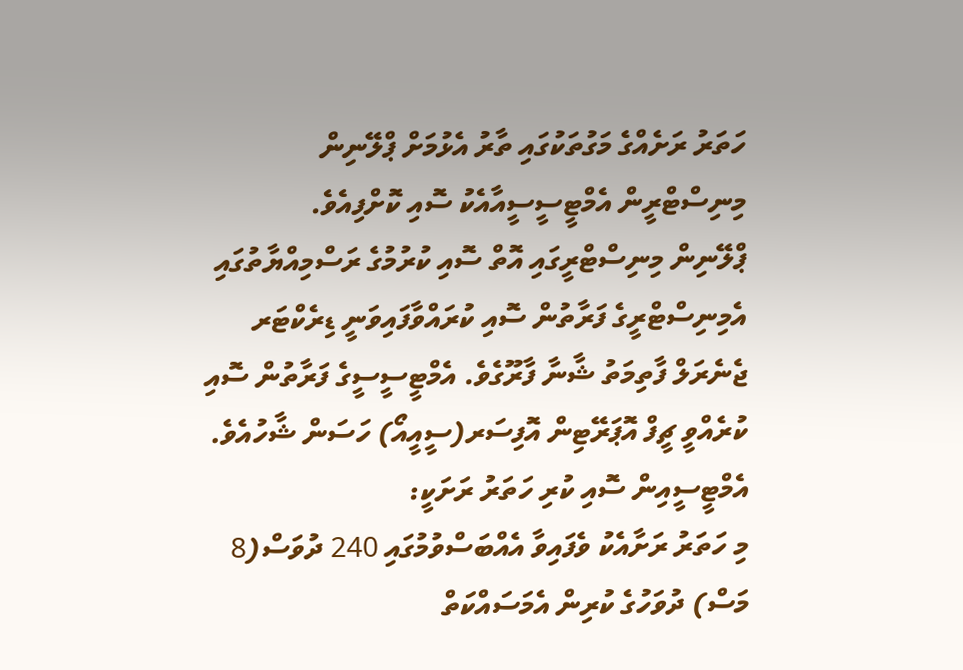ހަތަރު ރަށެއްގެ މަގުތަކުގައި ތާރު އެޅުމަށް ޕްލޭނިން މިނިސްޓްރީން އެމްޓީސީސީއާއެކު ސޮއި ކޮށްފިއެވެ.
ޕްލޭނިން މިނިސްޓްރީގައި އޮތް ސޮއި ކުރުމުގެ ރަސްމިއްޔާތުގައި އެމިނިސްޓްރީގެ ފަރާތުން ސޮއި ކުރައްވާފައިވަނީ ޑިރެކްޓަރ ޖެނެރަލް ފާތިމަތު ޝާނާ ފާރޫގެވެ. އެމްޓީސީސީގެ ފަރާތުން ސޮއި ކުރެއްވީ ޗީފް އޮޕަރޭޓިން އޮފިސަރ(ސީއީއޯ) ހަސަން ޝާހުއެވެ.
އެމްޓީސީއިން ސޮއި ކުރި ހަތަރު ރަށަކީ:
މި ހަތަރު ރަށާއެކު ވެފައިވާ އެއްބަސްވުމުގައި 240 ދުވަސް(8 މަސް) ދުވަހުގެ ކުރިން އެމަސައްކަތް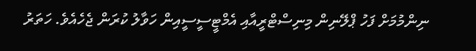ނިންމުމަށް ފަހު ޕްލޭނިން މިނިސްޓްރީއާއި އެމްޓީސީސީއިން ހަވާލު ކުރަން ޖެހެއެވެ. ހަތަރު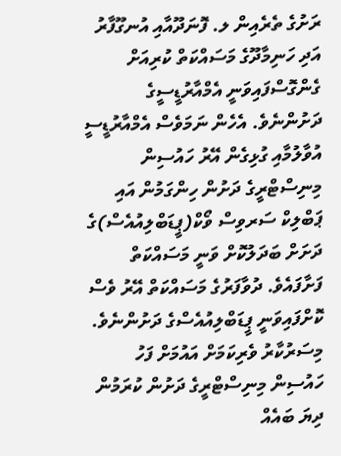ރަށުގެ ތެރެއިން ލ. ފޮނަދޫއާއި އުނގޫފާރު އަދި ހަނިމާދޫގެ މަސައްކަތް ކުރިއަށް ގެންގޮސްފައިވަނީ އެމްއާރުޑީސީގެ ދަށުންނެވެ. އެހެން ނަމަވެސް އެމްއާރުޑީސީ އުވާލުމާއި ގުޅިގެން އޭރު ހައުސިން މިނިސްޓްރީގެ ދަށުން ހިންގަމުން އައި ޕަބްލިކް ސަރވިސް ވޯކް(ޕީޑަބްލިއުއެސް)ގެ ދަށަށް ބަދަލުކޮށް ވަނީ މަސައްކަތް ފަށާފައެވެ. ދުވާފަރުގެ މަސައްކަތް އޭރު ވެސް ކޮށްފައިވަނީ ޕީޑަބްލިއުއެސްގެ ދަށުންނެވެ. މިސަރުކާރު ވެރިކަމަށް އައުމަށް ފަހު ހައުސިން މިނިސްޓްރީގެ ދަށުން ކުރަމުން ދިޔަ ބައެއް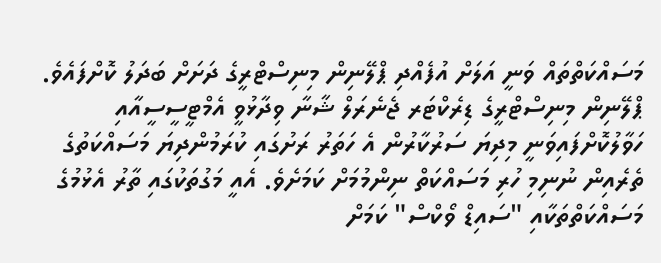މަސައްކަތްތައް ވަނީ އަލަށް އުފެއްދި ޕްލޭނިން މިނިސްޓްރީގެ ދަށަށް ބަދަލު ކޮށްފައެވެ.
ޕްލޭނިން މިނިސްޓްރީގެ ޑިރެކްޓަރ ޖެނެރަލް ޝާނާ ވިދާޅުވީ އެމްޓީސީސީއާއި ހަވާލުކޮށްފައިވަނީ މިދިޔަ ސަރުކާރުން އެ ހަތަރު ރަށުގައި ކުރަމުންދިޔަ މަސައްކަތުގެ ތެރެއިން ނުނިމި ހުރި މަސައްކަތް ނިންމުމަށް ކަމަށެވެ. އެއީ މަގުތަކުގައި ތާރު އެޅުމުގެ މަސައްކަތްތަކާއި "ސައިޑް ވޯކްސް" ކަމަށް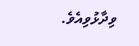ވިދާޅުވިއެވެ.